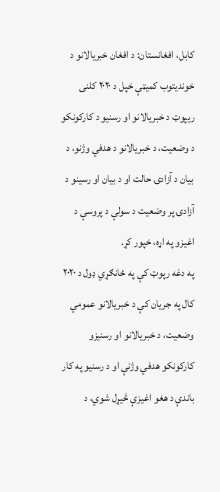کابل، افغانستان: د افغان خبریالانو د خوندیتوب کمیټې خپل د ۲۰۲۰ کلنی ریپوټ د خبریالانو او رسنیو د کارکونکو د وضعیت، د خبریالانو د هدفي وژنو، د بیان د آزادۍ حالت او د بیان او رسینو د آزادۍ پر وضعیت د سولې د پروسې د اغیزو په اړه، خپور کړ.
په دغه رپوټ کې په ځانګړي ډول د ۲۰۲۰ کال په جریان کې د خبریالانو عمومي وضعیت، د خبریالانو او رسنیزو کارکونکو هدفي وژنې او د رسنیو په کار باندې د هغو اغیزې څیړل شوي، د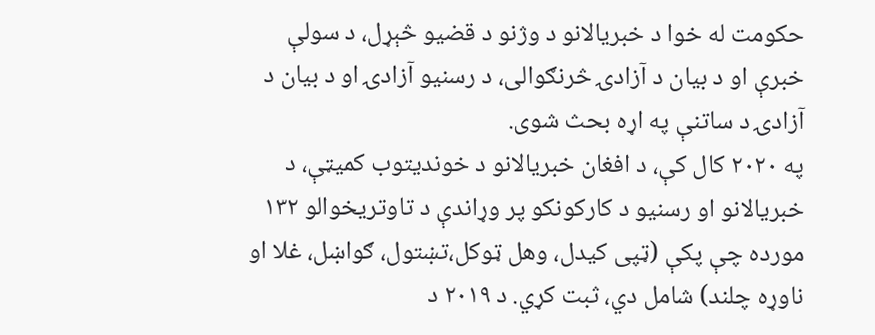حکومت له خوا د خبریالانو د وژنو د قضیو څېړل، د سولې خبرې او د بیان د آزادۍ څرنګوالی، د رسنیو آزادۍ او د بیان د آزادۍ د ساتنې په اړه بحث شوی.
په ۲۰۲۰ کال کې، د افغان خبریالانو د خوندیتوب کمیټې، د خبریالانو او رسنیو د کارکونکو پر وړاندې د تاوتریخوالو ۱۳۲ مورده چې پکې (ټپی کیدل، وهل ټوکل،تښتول، ګواښل، غلا او ناوړه چلند) شامل دي، ثبت کړي. د ۲۰۱۹ د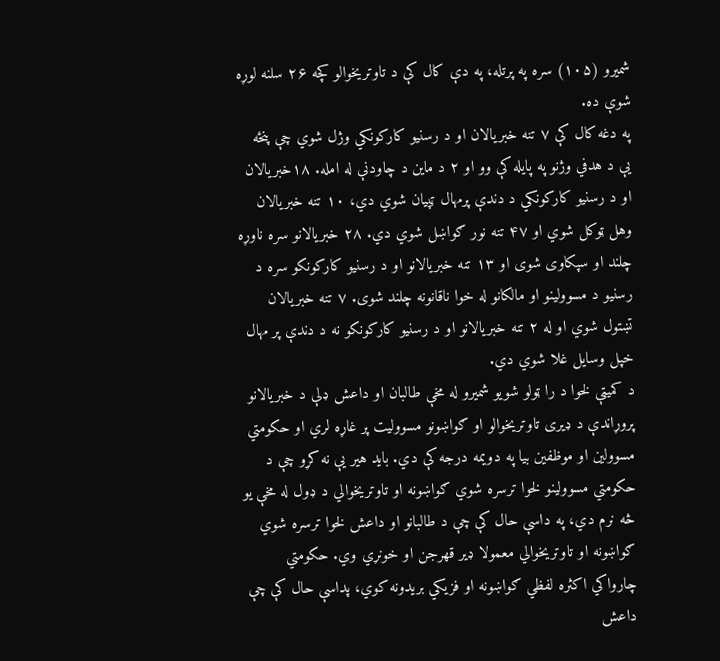شمیرو (۱۰۵) سره په پرتله، په دې کال کې د تاوتریخوالو کچه ۲۶ سلنه لوړه شوې ده.
په دغه کال کې ۷ تنه خبریالان او د رسنیو کارکونکي وژل شوي چې پنځه یې د هدفي وژنو په پایله کې وو او ۲ د ماین د چاودنې له امله. ۱۸خبریالان او د رسنیو کارکونکي د دندې پرمهال ټپیان شوي دي، ۱۰ تنه خبریالان وهل ټوکل شوي او ۴۷ تنه نور ګواښل شوي دي. ۲۸ خبریالانو سره ناوړه چلند او سپکاوی شوی او ۱۳ تنه خبریالانو او د رسنیو کارکونکو سره د رسنیو د مسوولینو او مالکانو له خوا ناقانونه چلند شوی. ۷ تنه خبریالان تښتول شوي او له ۲ تنه خبریالانو او د رسنیو کارکونکو نه د دندې پر مهال خپل وسایل غلا شوي دي.
د کمیټې لخوا د را ټولو شویو شمیرو له مخې طالبان او داعش ډلې د خبریالانو پروړاندې د ډیری تاوتریخوالو او ګواښونو مسوولیت پر غاړه لري او حکومتي مسوولین او موظفین بیا په دویمه درجه کې دي. باید هیر یې نه کړو چې د حکومتي مسوولینو لخوا ترسره شوي ګواښونه او تاوتریخوالي د ډول له مخې یو څه نرم دي، په داسې حال کې چې د طالبانو او داعش لخوا ترسره شوي ګواښونه او تاوتریخوالي معمولا ډیر قهرجن او خونړي وي. حکومتي چارواکي اکثره لفظي ګواښونه او فزیکي بریدونه کوي، پداسې حال کې چې داعش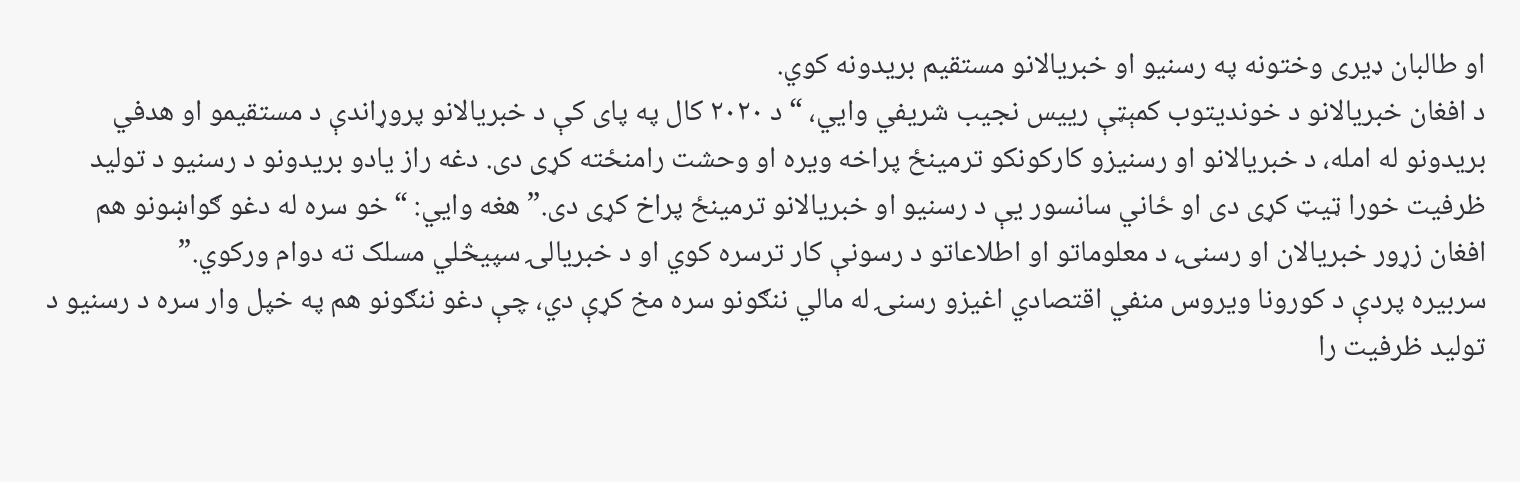او طالبان ډیری وختونه په رسنیو او خبریالانو مستقیم بریدونه کوي.
د افغان خبریالانو د خوندیتوب کمېټې رییس نجیب شریفي وایي، “د ۲۰۲۰ کال په پای کې د خبریالانو پروړاندې د مستقیمو او هدفي بریدونو له امله، د خبریالانو او رسنیزو کارکونکو ترمینځ پراخه ویره او وحشت رامنځته کړی دی. دغه راز یادو بریدونو د رسنیو د تولید ظرفیت خورا ټیټ کړی دی او ځاني سانسور یې د رسنیو او خبریالانو ترمینځ پراخ کړی دی.” هغه وایي: “خو سره له دغو ګواښونو هم افغان زړور خبریالان او رسنۍ، د معلوماتو او اطلاعاتو د رسونې کار ترسره کوي او د خبریالۍ سپیڅلي مسلک ته دوام ورکوي.”
سربیره پردې د کورونا ویروس منفي اقتصادي اغیزو رسنۍ له مالي ننګونو سره مخ کړې دي، چې دغو ننګونو هم په خپل وار سره د رسنیو د تولید ظرفیت را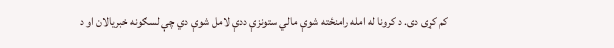کم کړی دی. د کرونا له امله رامنځته شوې مالي ستونزې ددې لامل شوې دي چې لسګونه خبریالان او د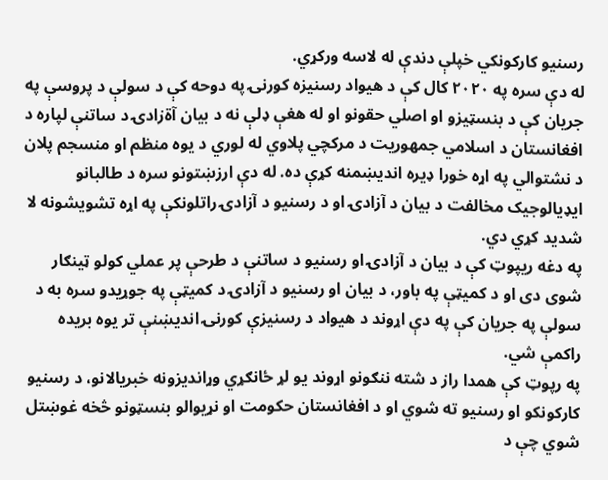رسنیو کارکونکي خپلې دندې له لاسه ورکړي.
له دې سره په ۲۰۲۰ کال کې د هیواد رسنیزه کورنۍ په دوحه کې د سولې د پروسې په جریان کې د بنسټیزو او اصلي حقونو او له هغې ډلې نه د بیان آةزادۍ د ساتنې لپاره د افغانستان د اسلامي جمهوریت د مرکچي پلاوي له لوري د یوه منظم او منسجم پلان د نشتوالي په اړه خورا ډیره اندیښمنه کړې ده. له دې ارزښتونو سره د طالبانو ايډیالوجیک مخالفت د بیان د آزادۍ او د رسنیو د آزادۍ راتلونکې په اړه تشویشونه لا شدید کړي دي.
په دغه ريپوټ کې د بیان د آزادۍ او رسنیو د ساتنې د طرحې پر عملي کولو ټینګار شوی دی او د کمیټې په باور، د بیان او رسنیو د آزادۍ د کمیټې په جوړیدو سره به د سولې په جریان کې په دې اړوند د هیواد د رسنیزې کورنۍ اندیښنې تر یوه بریده راکمې شي.
په رپوټ کې همدا راز د شته ننګونو اړوند یو لړ ځانګړي وړاندیزونه خبریالانو، د رسنیو کارکونکو او رسنیو ته شوي او د افغانستان حکومت او نړیوالو بنسټونو څخه غوښتل شوي چې د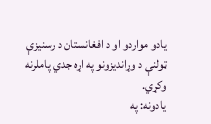یادو مواردو او د افغانستان د رسنیزې ټولنې د وړاندیزونو په اړه جدي پاملرنه وکړي.
یادونه: په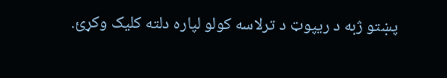پښتو ژبه د ریپوټ د ترلاسه کولو لپاره دلته کلیک وکړئ.